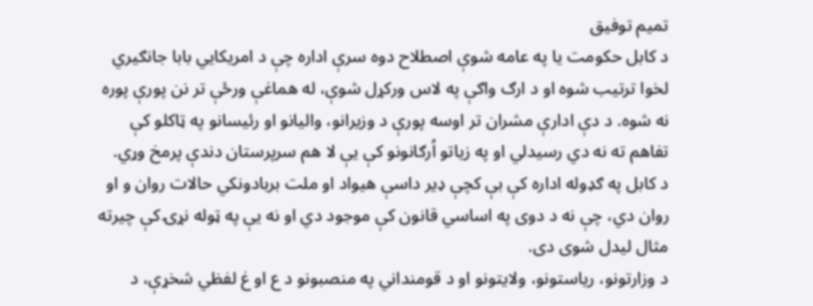تميم توفيق
د کابل حکومت يا په عامه شوې اصطلاح دوه سرې اداره چې د امريکايي بابا جانګيري لخوا ترتيب شوه او د ارګ واګې په لاس ورکړل شوې، له هماغې ورځې تر نن پورې پوره نه شوه. د دې ادارې مشران تر اوسه پورې د وزيرانو، واليانو او رئيسانو په ټاکلو کې تفاهم ته نه دي رسيدلي او په زياتو اُرګانونو کې يې لا هم سرپرستان دندې پرمخ وړي.
د کابل په ګډوله اداره کې بې کچې ډير داسې هيواد او ملت بربادونکي حالات روان و او روان دي، چې نه د دوی په اساسي قانون کې موجود دي او نه يې په ټوله نړۍ کې چيرته مثال ليدل شوی دی.
د وزارتونو، رياستونو، ولايتونو او د قومنداني په منصبونو د ع او غ لفظي شخړې، د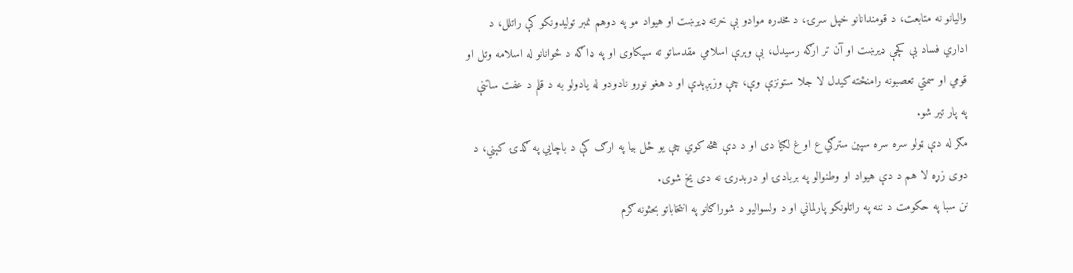واليانو نه متابعت، د قومندانانو خپل سرۍ، د مخدره موادو بې خرته ډيرښت او هيواد مو په دوهم نمبر توليدونکو کې راتلل، د اداري فساد بې کچې ډيرښت او آن تر ارګه رسيدل، بې وېرې اسلامي مقدساتو ته سپکاوی او په ډاګه د ځوانانو له اسلامه وتل او قومي او سمتي تعصبونه رامنځته کيدل لا جلا ستونزې وې، چې وزېږېدې او د هغو نورو نادودو له يادولو به د قلم د عفت ساتنې په پار تير شو.
مګر له دې ټولو سره سره سپين سترګي ع او غ لګيا دی او د دې هڅه کوي چې يو ځل بيا په ارګ کې د باچايي په ګدۍ کېني، د دوی زړه لا هم د دې هيواد او وطنوالو په بربادۍ او دربدرۍ نه دی يخ شوی.
نن سبا په حکومت د ننه په راتلونکو پارلماني او د ولسواليو د شوراګانو په انتخاباتو بحثونه ګرم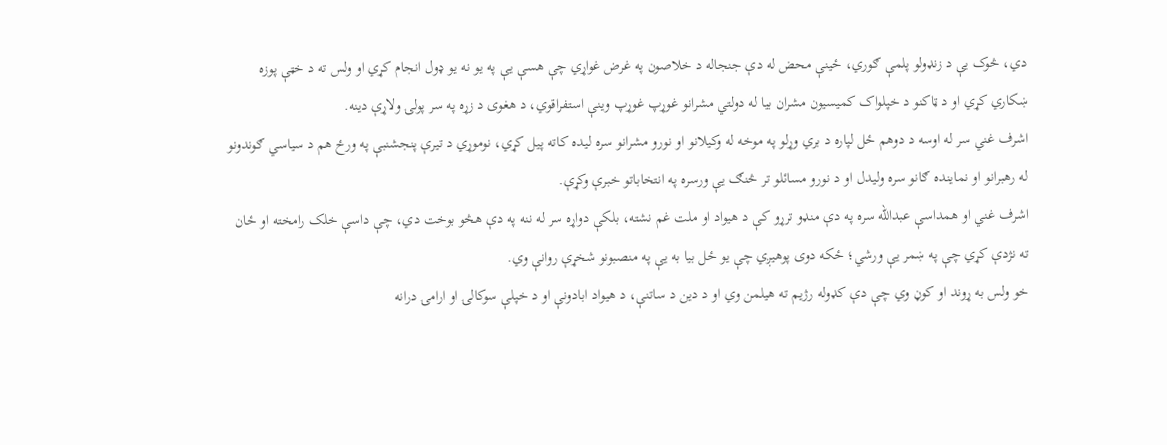دي، څوک يې د زنډولو پلمې ګوري، ځينې محض له دې جنجاله د خلاصون په غرض غواړي چې هسې يې په يو نه يو ډول انجام کړي او ولس ته د خټې پوزه ښکاري کړي او د ټاکنو د خپلواک کميسيون مشران بيا له دولتي مشرانو غوړپ غوړپ وينې استفراقوي، د هغوی د زړه په سر پولۍ ولاړې دينه.
اشرف غني سر له اوسه د دوهم ځل لپاره د بري وړلو په موخه له وکيلانو او نورو مشرانو سره ليده کاته پيل کړي، نوموړي د تيرې پنجشنبې په ورځ هم د سياسي ګوندونو له رهبرانو او نماينده ګانو سره وليدل او د نورو مسائلو تر څنګ يې ورسره په انتخاباتو خبرې وکړې.
اشرف غني او همداسې عبدالله سره په دې منډو ترړو کې د هيواد او ملت غم نشته، بلکې دواړه سر له ننه په دې هڅو بوخت دي، چې داسې خلک رامخته او ځان ته نژدې کړي چې په ښمر يې ورشي؛ ځکه دوی پوهيږي چې يو ځل بيا به يې په منصبونو شخړې روانې وي.
خو ولس به ړوند او کوڼ وي چې دې کډوله رژيم ته هيلمن وي او د دين د ساتنې، د هيواد ابادونې او د خپلې سوکالۍ او ارامۍ درانه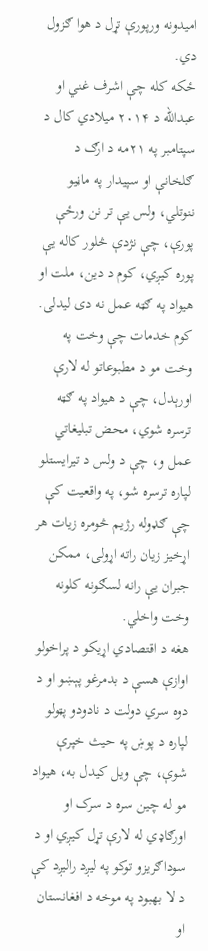اميدونه ورپورې تړل د هوا ګزول دي.
ځکه کله چې اشرف غني او عبدالله د ۲۰۱۴ ميلادي کال د سپتامبر په ۲۱مه د ارګ د ګلخانې او سپيدار په ماڼيو ننوتلي، ولس يې تر نن ورځې پورې، چې نژدې څلور کاله يې پوره کيږي، کوم د دين، ملت او هيواد په ګټه عمل نه دی ليدلی.
کوم خدمات چې وخت په وخت مو د مطبوعاتو له لارې اورېدل، چې د هيواد په ګټه ترسره شوي، محض تبليغاتي عمل و، چې د ولس د تيرايستلو لپاره ترسره شو، په واقعيت کې چې ګډوله رژيم څومره زيات هر اړخيز زيان راته اړولی، ممکن جبران يې رانه لسګونه کلونه وخت واخلي.
هغه د اقتصادي اړيکو د پراخولو اوازې هسې د بدمرغو پېښو او د دوه سري دولت د نادودو پټولو لپاره د پوښ په حيث خپرې شوې، چې ويل کيدل به، هيواد مو له چين سره د سرک او اورګاډي له لارې تړل کيږي او د سوداګريزو توکو په ليږد راليږد کې د لا بهبود په موخه د افغانستان او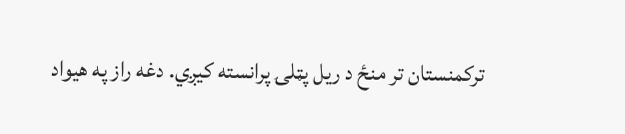ترکمنستان تر منځ د ريل پټلۍ پرانسته کيږي. دغه راز په هيواد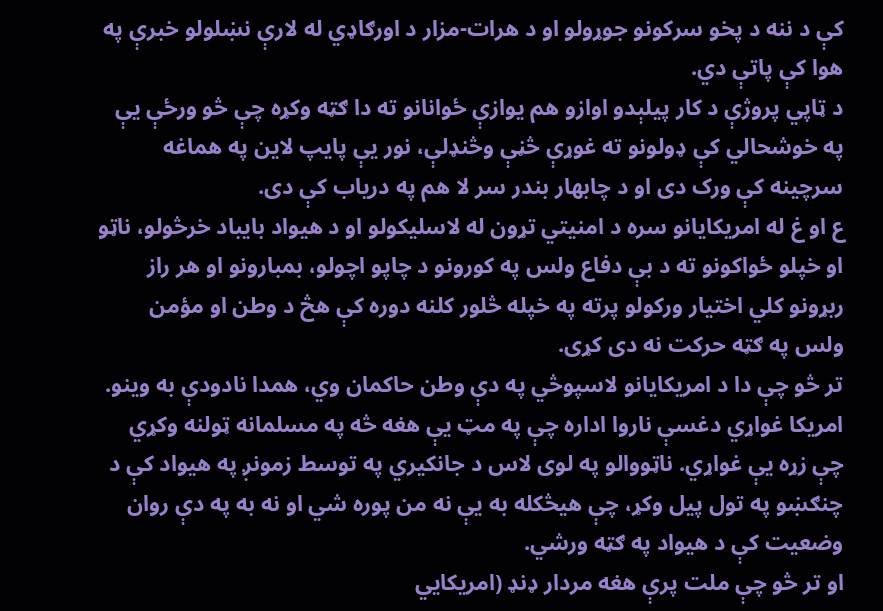کې د ننه د پخو سرکونو جوړولو او د هرات-مزار د اورګاډي له لارې نښلولو خبرې په هوا کې پاتې دي.
د ټاپي پروژې د کار پيلېدو اوازو هم يوازې ځوانانو ته دا ګټه وکړه چې څو ورځې يې په خوشحالي کې ډولونو ته غوړې څڼې وڅنډلې، نور يې پايپ لاين په هماغه سرچينه کې ورک دی او د چابهار بندر سر لا هم په درياب کې دی.
ع او غ له امريکايانو سره د امنيتي تړون له لاسليکولو او د هيواد بايباد خرڅولو، ناټو او خپلو ځواکونو ته د بې دفاع ولس په کورونو د چاپو اچولو، بمبارونو او هر راز ربړونو کلي اختيار ورکولو پرته په خپله څلور کلنه دوره کې هڅ د وطن او مؤمن ولس په ګټه حرکت نه دی کړی.
تر څو چې دا د امريکايانو لاسپوڅي په دې وطن حاکمان وي، همدا نادودې به وينو. امريکا غواړي دغسې ناروا اداره چې په مټ يې هغه څه په مسلمانه ټولنه وکړي چې زړه يې غواړي. ناټووالو په لوی لاس د جانکيري په توسط زمونږ په هيواد کې د چنګښو په تول پيل وکړ، چې هيڅکله به يې نه من پوره شي او نه به په دې روان وضعيت کې د هيواد په ګټه ورشي.
او تر څو چې ملت پرې هغه مردار ډنډ (امريکايي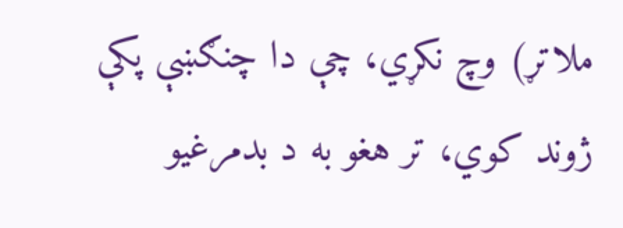ملاتړ) وچ نکړي، چې دا چنګښې پکې ژوند کوي، تر هغو به د بدمرغيو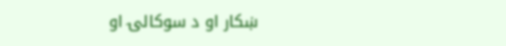ښکار او د سوکالۍ او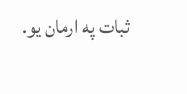ثبات په ارمان يو.